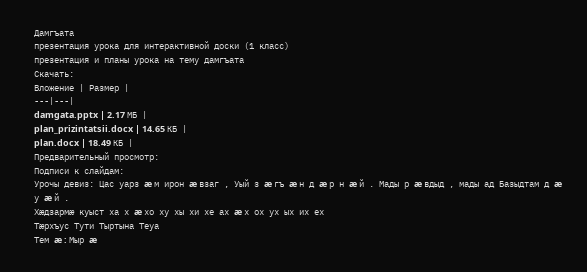Дамгъата
презентация урока для интерактивной доски (1 класс)
презентация и планы урока на тему дамгъата
Скачать:
Вложение | Размер |
---|---|
damgata.pptx | 2.17 МБ |
plan_prizintatsii.docx | 14.65 КБ |
plan.docx | 18.49 КБ |
Предварительный просмотр:
Подписи к слайдам:
Урочы девиз: Цас уарз æ м ирон æ взаг , Уый з æ гъ æ н д æ р н æ й . Мады р æ вдыд , мады ад Базыдтам д æ у æ й .
Хæдзармæ куыст ха х æ хо ху хы хи хе ах æ х ох ух ых их ех
Тæрхъус Тути Тыртына Теуа
Тем æ : Мыр æ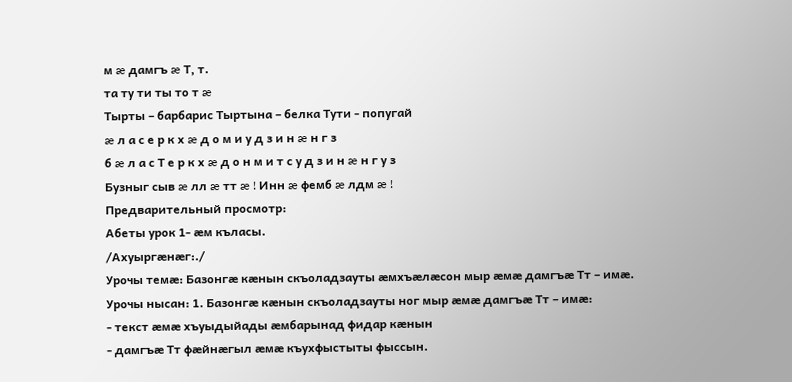м æ дамгъ æ Т, т.
та ту ти ты то т æ
Тырты – барбарис Тыртына – белка Тути - попугай
æ л а с е р к х æ д о м и у д з и н æ н г з
б æ л а с Т е р к х æ д о н м и т с у д з и н æ н г у з
Бузныг сыв æ лл æ тт æ ! Инн æ фемб æ лдм æ !
Предварительный просмотр:
Абеты урок 1- æм къласы.
/Ахуыргæнæг:./
Урочы темæ: Базонгæ кæнын скъоладзауты æмхъæлæсон мыр æмæ дамгъæ Тт – имæ.
Урочы нысан: 1. Базонгæ кæнын скъоладзауты ног мыр æмæ дамгъæ Тт – имæ:
- текст æмæ хъуыдыйады æмбарынад фидар кæнын
- дамгъæ Тт фæйнæгыл æмæ къухфыстыты фыссын.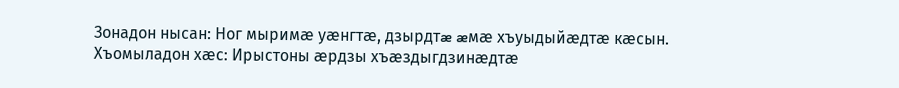Зонадон нысан: Ног мыримæ уæнгтæ, дзырдтæ æмæ хъуыдыйæдтæ кæсын.
Хъомыладон хæс: Ирыстоны æрдзы хъæздыгдзинæдтæ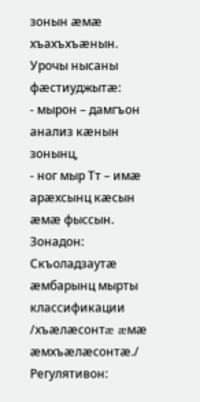зонын æмæ хъахъхъæнын.
Урочы нысаны фæстиуджытæ:
- мырон – дамгъон анализ кæнын зонынц,
- ног мыр Тт – имæ арæхсынц кæсын æмæ фыссын.
Зонадон: Скъоладзаутæ æмбарынц мырты классификации /хъæлæсонтæ æмæ æмхъæлæсонтæ./
Регулятивон: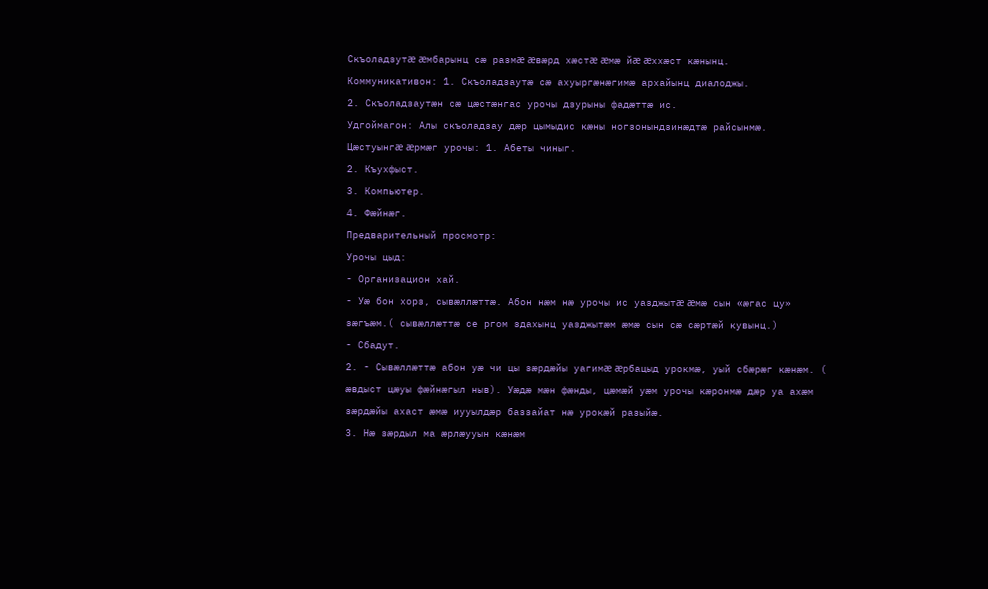Скъоладзутæ æмбарынц сæ размæ æвæрд хæстæ æмæ йæ æххæст кæнынц.
Коммуникативон: 1. Скъоладзаутæ сæ ахуыргæнæгимæ архайынц диалоджы.
2. Скъоладзаутæн сæ цæстæнгас урочы дзурыны фадæттæ ис.
Удгоймагон: Алы скъоладзау дæр цымыдис кæны ногзонындзинæдтæ райсынмæ.
Цæстуынгæ æрмæг урочы: 1. Абеты чиныг.
2. Къухфыст.
3. Компьютер.
4. Фæйнæг.
Предварительный просмотр:
Урочы цыд:
- Организацион хай.
- Уæ бон хорз, сывæллæттæ. Абон нæм нæ урочы ис уазджытæ æмæ сын «æгас цу» зæгъæм.( сывæллæттæ се ргом здахынц уазджытæм æмæ сын сæ сæртæй кувынц.)
- Сбадут.
2. - Сывæллæттæ абон уæ чи цы зæрдæйы уагимæ æрбацыд урокмæ, уый сбæрæг кæнæм. ( æвдыст цæуы фæйнæгыл ныв). Уæдæ мæн фæнды, цæмæй уæм урочы кæронмæ дæр уа ахæм зæрдæйы ахаст æмæ иууылдæр баззайат нæ урокæй разыйæ.
3. Нæ зæрдыл ма æрлæууын кæнæм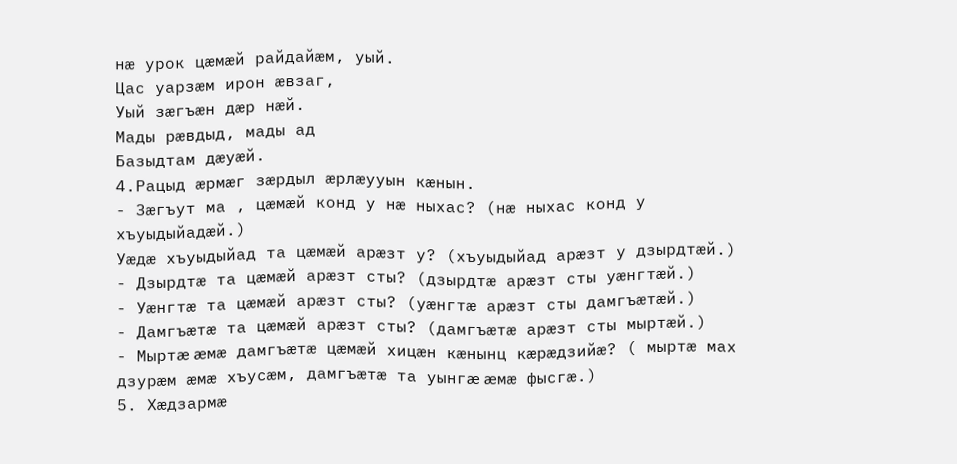нæ урок цæмæй райдайæм, уый.
Цас уарзæм ирон æвзаг,
Уый зæгъæн дæр нæй.
Мады рæвдыд, мады ад
Базыдтам дæуæй.
4.Рацыд æрмæг зæрдыл æрлæууын кæнын.
- Зæгъут ма , цæмæй конд у нæ ныхас? (нæ ныхас конд у хъуыдыйадæй.)
Уæдæ хъуыдыйад та цæмæй арæзт у? (хъуыдыйад арæзт у дзырдтæй.)
- Дзырдтæ та цæмæй арæзт сты? (дзырдтæ арæзт сты уæнгтæй.)
- Уæнгтæ та цæмæй арæзт сты? (уæнгтæ арæзт сты дамгъæтæй.)
- Дамгъæтæ та цæмæй арæзт сты? (дамгъæтæ арæзт сты мыртæй.)
- Мыртæ æмæ дамгъæтæ цæмæй хицæн кæнынц кæрæдзийæ? ( мыртæ мах дзурæм æмæ хъусæм, дамгъæтæ та уынгæ æмæ фысгæ.)
5. Хæдзармæ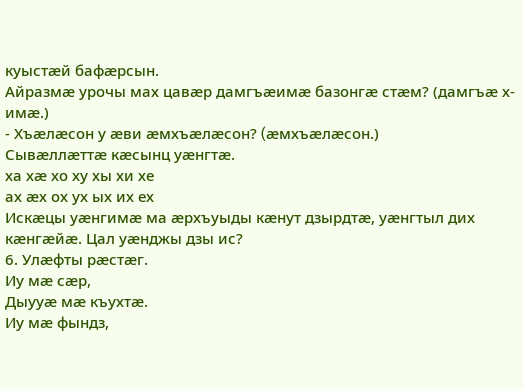куыстæй бафæрсын.
Айразмæ урочы мах цавæр дамгъæимæ базонгæ стæм? (дамгъæ х- имæ.)
- Хъæлæсон у æви æмхъæлæсон? (æмхъæлæсон.)
Сывæллæттæ кæсынц уæнгтæ.
ха хæ хо ху хы хи хе
ах æх ох ух ых их ех
Искæцы уæнгимæ ма æрхъуыды кæнут дзырдтæ, уæнгтыл дих кæнгæйæ. Цал уæнджы дзы ис?
6. Улæфты рæстæг.
Иу мæ сæр,
Дыууæ мæ къухтæ.
Иу мæ фындз,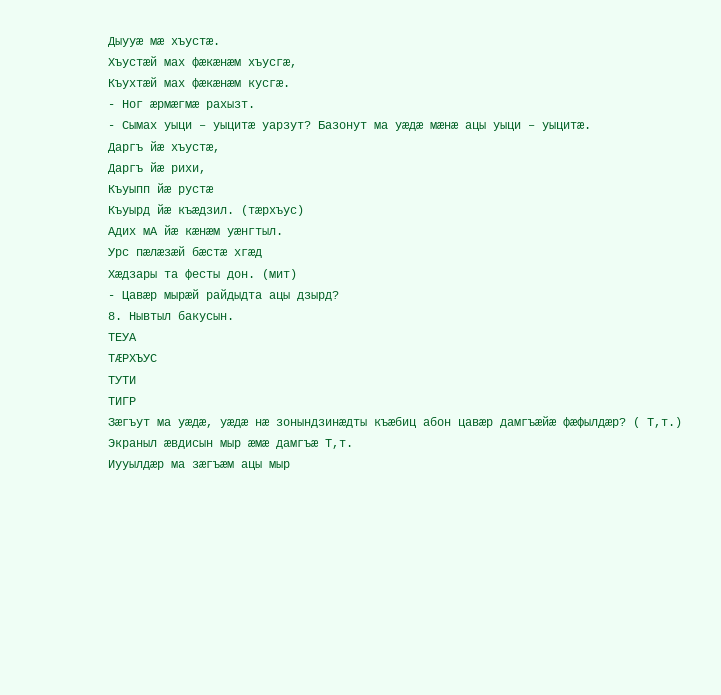Дыууæ мæ хъустæ.
Хъустæй мах фæкæнæм хъусгæ,
Къухтæй мах фæкæнæм кусгæ.
- Ног æрмæгмæ рахызт.
- Сымах уыци – уыцитæ уарзут? Базонут ма уæдæ мæнæ ацы уыци – уыцитæ.
Даргъ йæ хъустæ,
Даргъ йæ рихи,
Къуыпп йæ рустæ
Къуырд йæ къæдзил. (тæрхъус)
Адих мА йæ кæнæм уæнгтыл.
Урс пæлæзæй бæстæ хгæд
Хæдзары та фесты дон. (мит)
- Цавæр мырæй райдыдта ацы дзырд?
8. Нывтыл бакусын.
ТЕУА
ТÆРХЪУС
ТУТИ
ТИГР
Зæгъут ма уæдæ, уæдæ нæ зонындзинæдты къæбиц абон цавæр дамгъæйæ фæфылдæр? ( Т,т.)
Экраныл æвдисын мыр æмæ дамгъæ Т,т.
Иууылдæр ма зæгъæм ацы мыр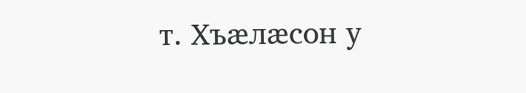т. Хъæлæсон у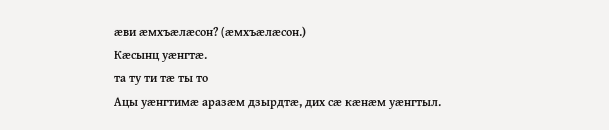æви æмхъæлæсон? (æмхъæлæсон.)
Кæсынц уæнгтæ.
та ту ти тæ ты то
Ацы уæнгтимæ аразæм дзырдтæ, дих сæ кæнæм уæнгтыл.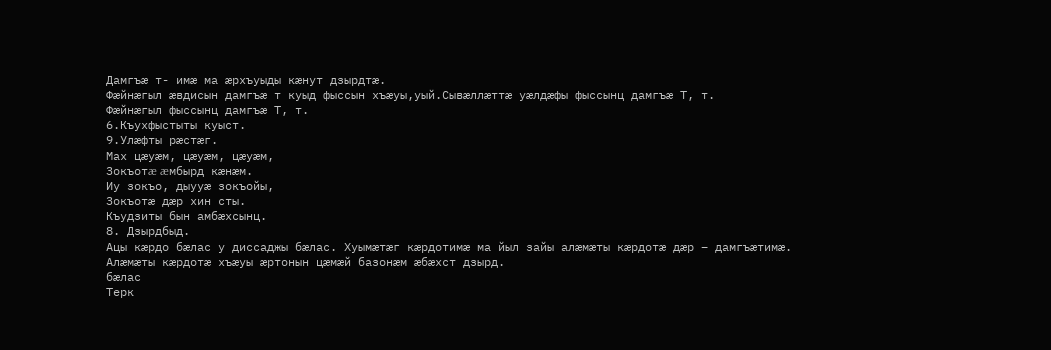Дамгъæ т- имæ ма æрхъуыды кæнут дзырдтæ.
Фæйнæгыл æвдисын дамгъæ т куыд фыссын хъæуы,уый.Сывæллæттæ уæлдæфы фыссынц дамгъæ Т, т.
Фæйнæгыл фыссынц дамгъæ Т, т.
6.Къухфыстыты куыст.
9.Улæфты рæстæг.
Мах цæуæм, цæуæм, цæуæм,
Зокъотæ æмбырд кæнæм.
Иу зокъо, дыууæ зокъойы,
Зокъотæ дæр хин сты.
Къудзиты бын амбæхсынц.
8. Дзырдбыд.
Ацы кæрдо бæлас у диссаджы бæлас. Хуымæтæг кæрдотимæ ма йыл зайы алæмæты кæрдотæ дæр – дамгъæтимæ. Алæмæты кæрдотæ хъæуы æртонын цæмæй базонæм æбæхст дзырд.
бæлас
Терк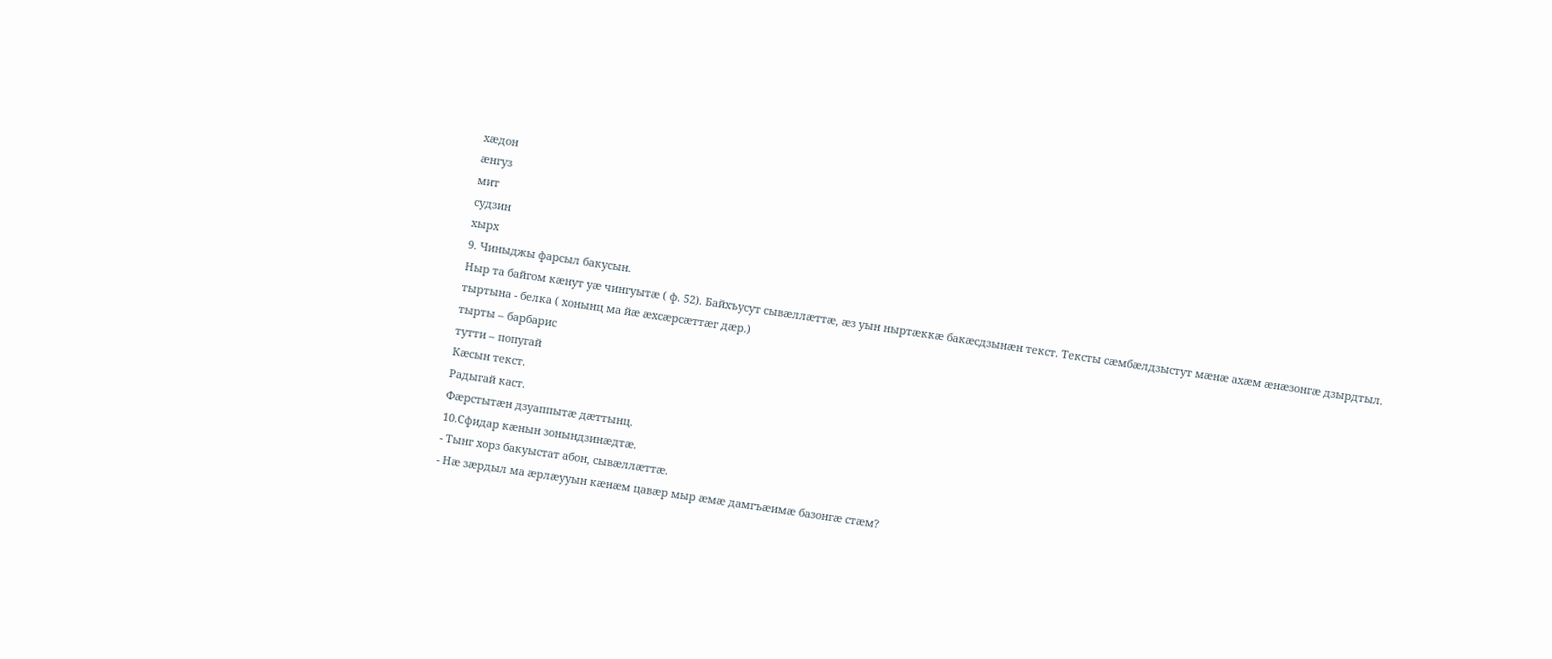хæдон
æнгуз
мит
судзин
хырх
9. Чиныджы фарсыл бакусын.
Ныр та байгом кæнут уæ чингуытæ ( ф. 52). Байхъусут сывæллæттæ, æз уын ныртæккæ бакæсдзынæн текст. Тексты сæмбæлдзыстут мæнæ ахæм æнæзонгæ дзырдтыл.
тыртына - белка ( хонынц ма йæ æхсæрсæттæг дæр.)
тырты – барбарис
тутти – попугай
Кæсын текст.
Радыгай каст.
Фæрстытæн дзуаппытæ дæттынц.
10.Сфидар кæнын зонындзинæдтæ.
- Тынг хорз бакуыстат абон, сывæллæттæ.
- Нæ зæрдыл ма æрлæууын кæнæм цавæр мыр æмæ дамгъæимæ базонгæ стæм?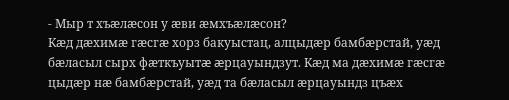- Мыр т хъæлæсон у æви æмхъæлæсон?
Кæд дæхимæ гæсгæ хорз бакуыстац, алцыдæр бамбæрстай, уæд бæласыл сырх фæткъуытæ æрцауындзут. Кæд ма дæхимæ гæсгæ цыдæр нæ бамбæрстай, уæд та бæласыл æрцауындз цъæх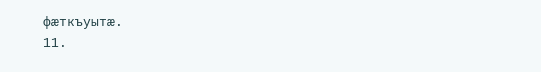фæткъуытæ.
11.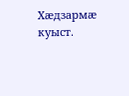Хæдзармæ куыст.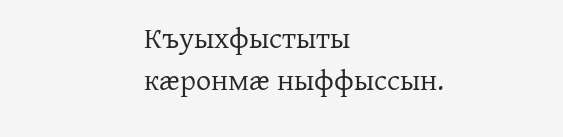Къуыхфыстыты кæронмæ ныффыссын.